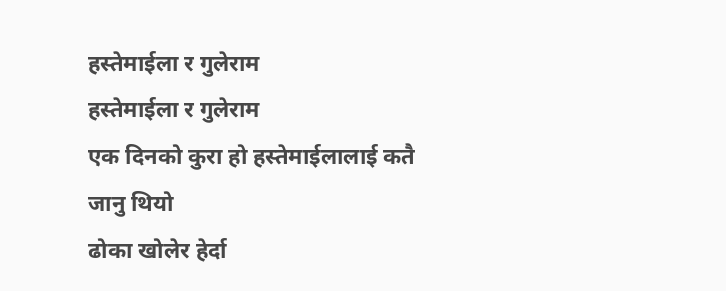हस्तेमाईला र गुलेराम
हस्तेमाईला र गुलेराम
एक दिनको कुरा हो हस्तेमाईलालाई कतै जानु थियो
ढोका खोलेर हेर्दा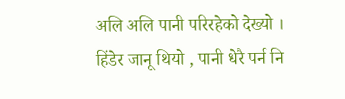अलि अलि पानी परिरहेको देख्यो ।
हिंडेर जानू थियो , पानी धेरै पर्न नि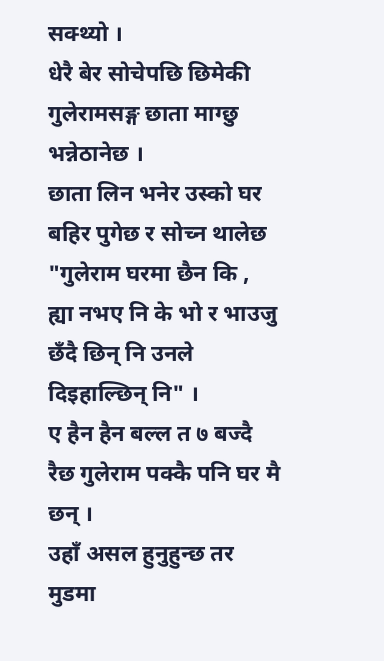सक्थ्यो ।
धेरै बेर सोचेपछि छिमेकी गुलेरामसङ्ग छाता माग्छु भन्नेठानेछ ।
छाता लिन भनेर उस्को घर बहिर पुगेछ र सोच्न थालेछ
"गुलेराम घरमा छैन कि ,
ह्या नभए नि के भो र भाउजु छँदै छिन् नि उनले दिइहाल्छिन् नि" ।
ए हैन हैन बल्ल त ७ बज्दै रैछ गुलेराम पक्कै पनि घर मै छन् ।
उहाँ असल हुनुहुन्छ तर मुडमा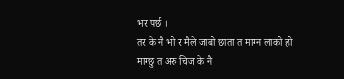भर पर्छ ।
तर के नै भो र मैले जाबो छाता त माग्न लाको हो
माग्छु त अरु चिज के नै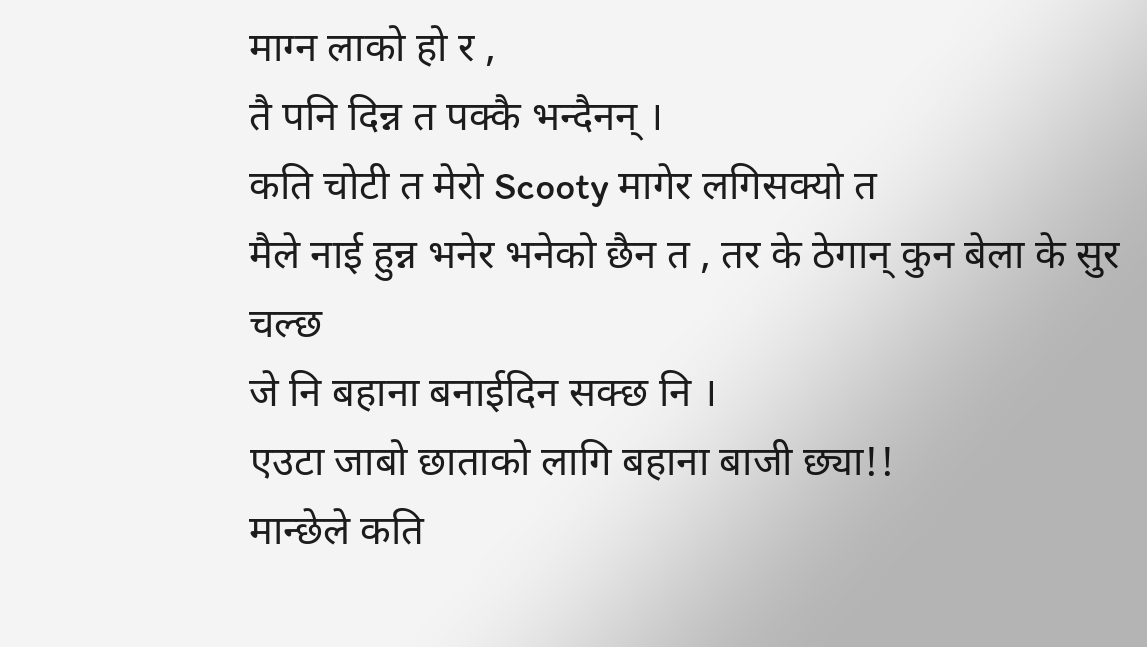माग्न लाको हो र ,
तै पनि दिन्न त पक्कै भन्दैनन् ।
कति चोटी त मेरो Scooty मागेर लगिसक्यो त
मैले नाई हुन्न भनेर भनेको छैन त , तर के ठेगान् कुन बेला के सुर चल्छ
जे नि बहाना बनाईदिन सक्छ नि ।
एउटा जाबो छाताको लागि बहाना बाजी छ्या!!
मान्छेले कति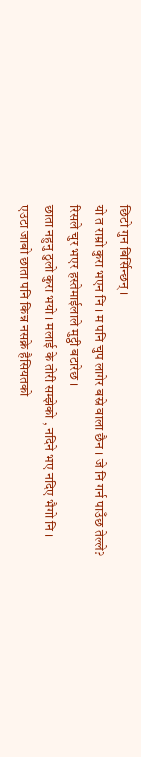छिटो गुन बिर्सिन्छन् ।
यो त राम्रो कुरा भएन नि । म पनि चुप लागेर बस्ने वाला छैन । जे नि गर्न पाउँछ तेल्ले?
रिसले चुर भएर हस्तेमाईलाले मुट्ठी बटारेछ ।
छाता नहुनु ठुलो कुरा भयो । मलाई के तोरी सम्झेको , नदिने भए नदिए भैगो नि ।
एउटा जाबो छाता पनि किन्न नसक्ने हैसियतको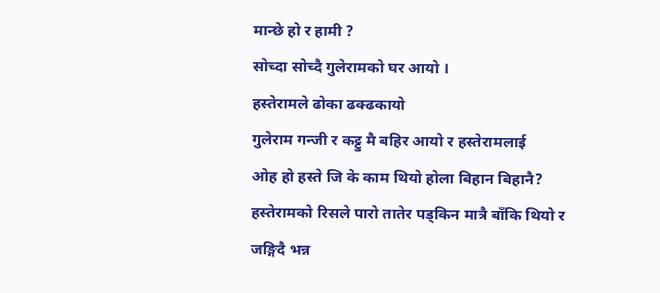मान्छे हो र हामी ?
सोच्दा सोच्दै गुलेरामको घर आयो ।
हस्तेरामले ढोका ढक्ढकायो
गुलेराम गन्जी र कट्टु मै बहिर आयो र हस्तेरामलाई
ओह हो हस्ते जि के काम थियो होला बिहान बिहानै?
हस्तेरामको रिसले पारो तातेर पड्किन मात्रै बाँकि थियो र जङ्गिदै भन्न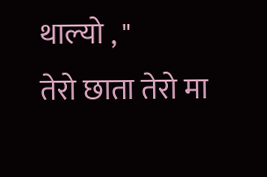थाल्यो , "
तेरो छाता तेरो मा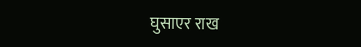घुसाएर राख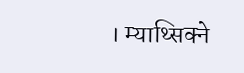। म्याथ्सिक्ने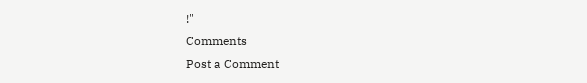!"
Comments
Post a Comment